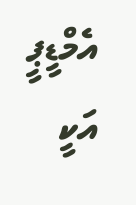އެމްޑީޕީ އަކީ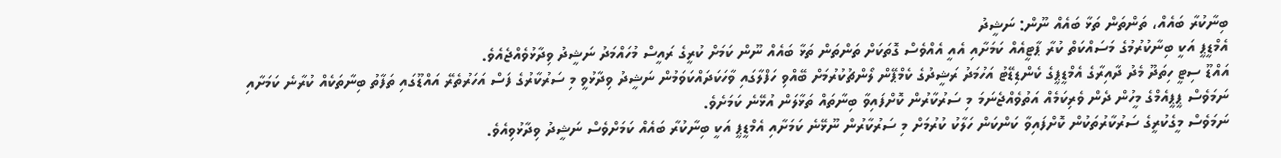ބިނާކުރާ ބައެއް، ތަންތަން ތަޅާ ބައެއް ނޫން: ނަޝީދު
އެމްޑީޕީ އަކީ ބިނާކުރުމުގެ މަސައްކަތް ކުރާ ޕާޓީއެއް ކަމަށާއި އެއީ އެއްވެސް ގޮތަކަށް ތަންތަން ތަޅާ ބައެއް ނޫން ކަމަށް ކުރީގެ ރައީސް މުހައްމަދު ނަޝީދު ވިދާޅުވެއްޖެއެވެ.
އައްޑޫ ސިޓީ ހިތަދޫ މެދު ދާއިރާގެ އެމްޑީޕީގެ ކެންޑިޑޭޓު އަހުމަދު ރަޝީދުގެ ކެމްޕޭން ލޯންޗުކުރުމަށް ބޭއްވި ހަފްލާގައި ވާހަކަދައްކަވަމުން ނަޝީދު ވިދާޅުވީ މި ސަރުކާރުގެ ފަސް އަހަރުތެރޭ އައްޑޫގައި ތަފާތު ބިނާތަކެއް ކުރާނެ ކަމަށާއި ނަމަވެސް ޕީޕީއެމްގެ މީހުން ދެން ވެރިކަމެއް އަތުވެއްޖެނަމަ މި ސަރުކާރުން ކޮށްފައިވާ ބިނާތައް ތަޅާލަން އުޅޭނެ ކަމަށެވެ.
ނަމަވެސް މީގެކުރީގެ ސަރުކާރުތަކުން ކޮށްފައިވާ ކަންކަން ހަލާކު ކުރުމަށް މި ސަރުކާރުން ނޫޅޭނެ ކަމަށާއި އެމްޑީޕީ އަކީ ބިނާކުރާ ބައެއް ކަމަށްވެސް ނަޝީދު ވިދާޅުވިއެވެ.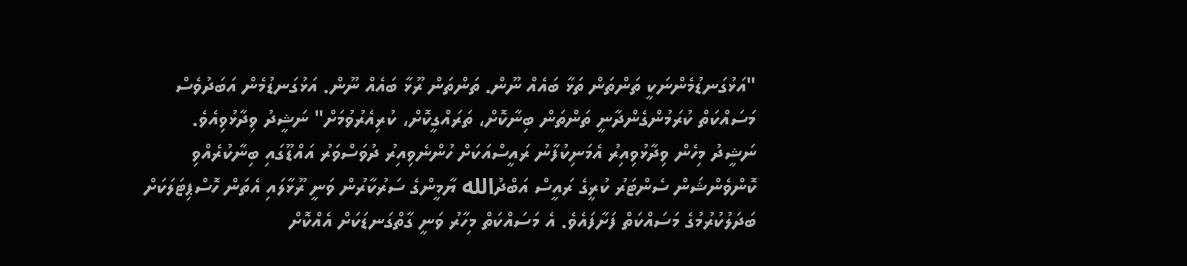"އަޅުގަނޑުމެންނަކީ ތަންތަން ތަޅާ ބައެއް ނޫން. ތަންތަން ރޫޅާ ބައެއް ނޫން. އަޅުގަނޑުމެން އަބަދުވެސް މަސައްކަތް ކުރަމުންގެންދާނީ ތަންތަން ބިނާކޮށް، ތަރައްގީކޮށް، ކުރިއެރުވުމަށް" ނަޝީދު ވިދާޅުވިއެވެ.
ނަޝީދު މިހެން ވިދާޅުވިއިރު އެމަނިކުފާނު ރައީސްއަކަށް ހުންނެވިއިރު ދުވަސްވަރު އައްޑޫގައި ބިނާކުރެއްވި ކޮންވެންޝަން ސެންޓަރު ކުރީގެ ރައީސް އަބްދުالله ޔާމީންގެ ސަރުކާރުން ވަނީ ރޫޅާލައި އެތަން ހޮސްޕިޓަލަކަށް ބަދަލުކުރުމުގެ މަސައްކަތް ފަށާފައެވެ. އެ މަސައްކަތް މިހާރު ވަނީ ގާތްގަނޑަކަށް އެއްކޮށް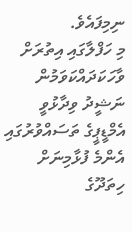ނިމިފައެވެ.
މި ހަފްލާގައި އިތުރަށް ވާހަކަދައްކަވަމުން ނަޝީދު ވިދާޅުވީ އެމްޑީޕީގެ ތަސައްވުރުގައި އެންމެ ފުޅާމިނަށް ހިތަދޫގެ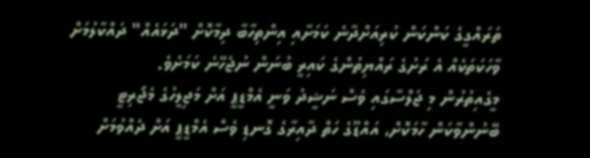ތަރައްގީގެ ކަންކަން ކުރިއަށްދާނެ ކަމަށާއި އިންތިހާބާ ދިމާކޮށް "ދަޅައެއް" ދައްކާލުމަށް ވާހަކަތަކެއް އެ ރަށުގެ ރައްޔިތުންގެ ކައިރީ ބުނަން ނުޖެހޭނެ ކަމަށެވެ.
މީގެއިތުރުން މި ޖަލްސާގައި ވެސް ނަޝީދު ވަނީ އެމްޑީޕީ އަށް މަޖިލީހުގެ މެޖޯރިޓީ ބޭނުންވާކަން ހާމަކޮށް، އައްޑޫގެ ހަތް ދާއިރާގެ ގޮނޑި ވެސް އެމްޑީޕީ އަށް ދެއްވުމަށް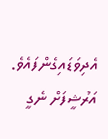އެދިވަޑައިގެންފައެވެ.
އަރުޝީފަށް ނެގީ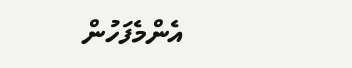އެންމެފަހުން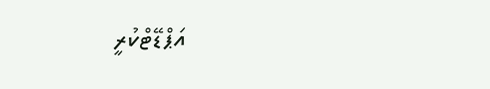އަޕްޑޭޓްކުރީ